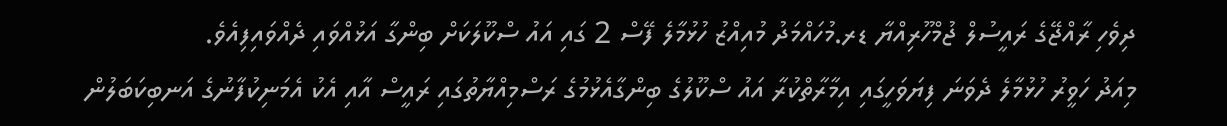ދިވެހި ރާއްޖޭގެ ރައީސުލް ޖުމްހޫރިއްޔާ ޑރ.މުހައްމަދު މުއިއްޒު ހުޅުމާލެ ފޭސް 2 ގައި އައު ސްކޫލަކަށް ބިންގާ އަޅުއްވައި ދެއްވައިފިއެވެ.
މިއަދު ހަވީރު ހުޅުމާލެ ދެވަނަ ފިޔަވަހީގައި އިމާރާތްކުރާ އައު ސްކޫލުގެ ބިންގާއެޅުމުގެ ރަސްމިއްޔާތުގައި ރައީސް އާއި އެކު އެމަނިކުފާނުގެ އަނބިކަބަލުން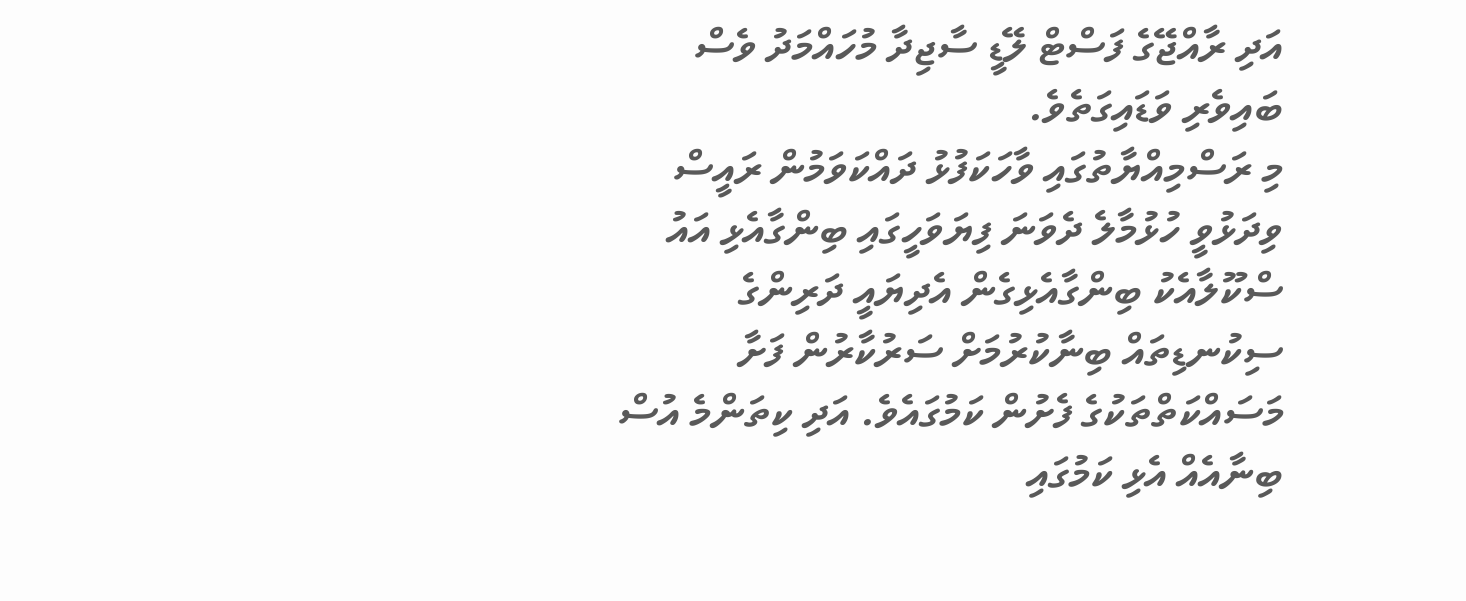އަދި ރާއްޖޭގެ ފަސްޓް ލޭޑީ ސާޖިދާ މުހައްމަދު ވެސް ބައިވެރި ވަޑައިގަތެވެ.
މި ރަސްމިއްޔާތުގައި ވާހަކަފުޅު ދައްކަވަމުން ރައީސް ވިދަޅުވީ ހުޅުމާލެ ދެވަނަ ފިޔަވަހީގައި ބިންގާއެޅި އައު ސްކޫލާއެކު ބިންގާއެޅިގެން އެދިޔައީ ދަރިންގެ ސިކުނޑިތައް ބިނާކުރުމަށް ސަރުކާރުން ފަށާ މަސައްކަތްތަކުގެ ފެށުން ކަމުގައެވެ. އަދި ކިތަންމެ އުސް ބިނާއެއް އެޅި ކަމުގައި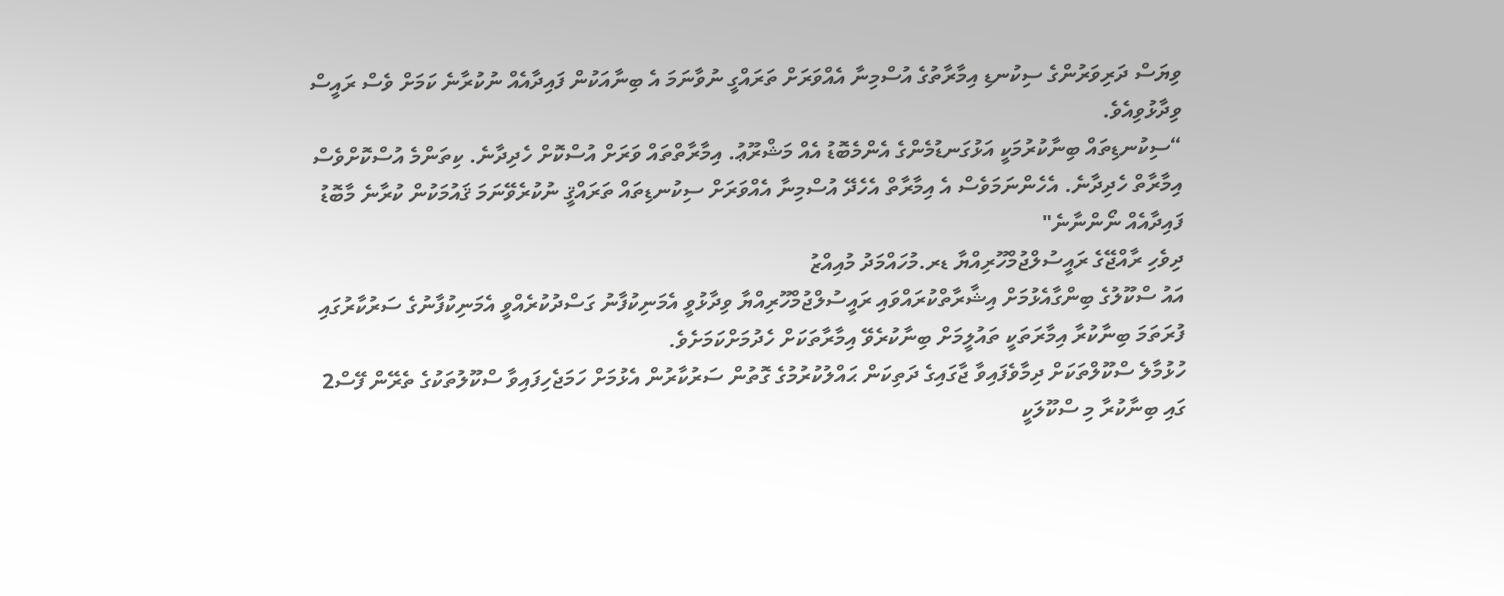ވިޔަސް ދަރިވަރުންގެ ސިކުނޑި އިމާރާތުގެ އުސްމިނާ އެއްވަރަށް ތަރައްގީ ނުވާނަމަ އެ ބިނާއަކުން ފައިދާއެއް ނުކުރާނެ ކަމަށް ވެސް ރައީސް ވިދާޅުވިއެވެ.
“ސިކުނޑިތައް ބިނާކުރުމަކީ އަޅުގަނޑުމެންގެ އެންމެބޮޑު އެއް މަޝްރޫޢު. އިމާރާތްތައް ވަރަށް އުސްކޮށް ހެދިދާނެ. ކިތަންމެ އުސްކޮށްވެސް އިމާރާތް ހެދިދާނެ. އެހެންނަމަވެސް އެ އިމާރާތް އެހެދޭ އުސްމިނާ އެއްވަރަށް ސިކުނޑިތައް ތަރައްޤީ ނުކުރެވޭނަމަ ޤައުމަކުން ކުރާނެ މާބޮޑު ފައިދާއެއް ނޯންނާނެ"
ދިވެހި ރާއްޖޭގެ ރައީސުލްޖުމްހޫރިއްޔާ ޑރ.މުހައްމަދު މުއިއްޒު
އައު ސްކޫލުގެ ބިންގާއެޅުމަށް އިޝާރާތްކުރައްވައި ރައީސުލްޖުމްހޫރިއްޔާ ވިދާޅުވީ އެމަނިކުފާނު ގަސްދުކުރެއްވީ އެމަނިކުފާނުގެ ސަރުކާރުގައި ފުރަތަމަ ބިނާކުރާ އިމާރަތަކީ ތައުލީމަށް ބިނާކުރެވޭ އިމާރާތަކަށް ހެދުމަށްކަމަށެވެ.
ހުޅުމާލެ ސްކޫލްތަކަށް ދިމާވެފައިވާ ޖާގައިގެ ދަތިކަން ޙައްލުކުރުމުގެ ގޮތުން ސަރުކާރުން އެޅުމަށް ހަމަޖެހިފައިވާ ސްކޫލުތަކުގެ ތެރޭން ފޭސް2 ގައި ބިނާކުރާ މި ސްކޫލަކީ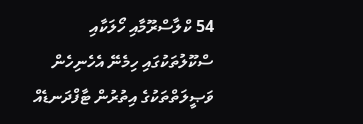54 ކްލާސްރޫމާއި ހޯލަކާއި ސްކޫލުތަކުގައި ހިމެނޭ އެހެނިހެން ވަޞީލަތްތަކުގެ އިތުރުން ޓާފްދަނޑެއް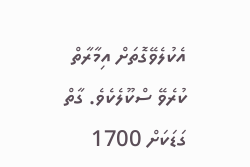އެކުލެވޭގޮތަށް އިމާރާތް ކުރެވޭ ސްކޫލެކެވެ. ގާތް ގަޑަކަށް 1700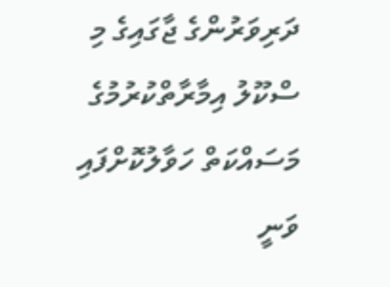ދަރިވަރުންގެ ޖާގައިގެ މި ސްކޫލު އިމާރާތްކުރުމުގެ މަސައްކަތް ހަވާލުކޮށްފައި ވަނީ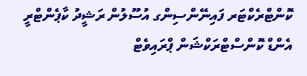ކޮންޓްރެކްޓަރ ފައިނޭންސިންގ އުސޫލުން ރަޝީދު ކާޕެންޓްރީ އެންޑް ކޮންސްޓްރަކްޝަން ޕްރައިވެޓް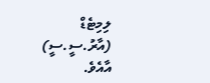ލިމިޓެޑް (އާރު.ސީ.ސީ) އާއެވެ.